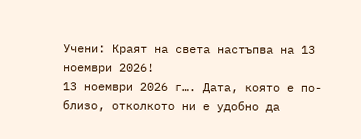Учени: Краят на света настъпва на 13 ноември 2026!
13 ноември 2026 г…. Дата, която е по-близо, отколкото ни е удобно да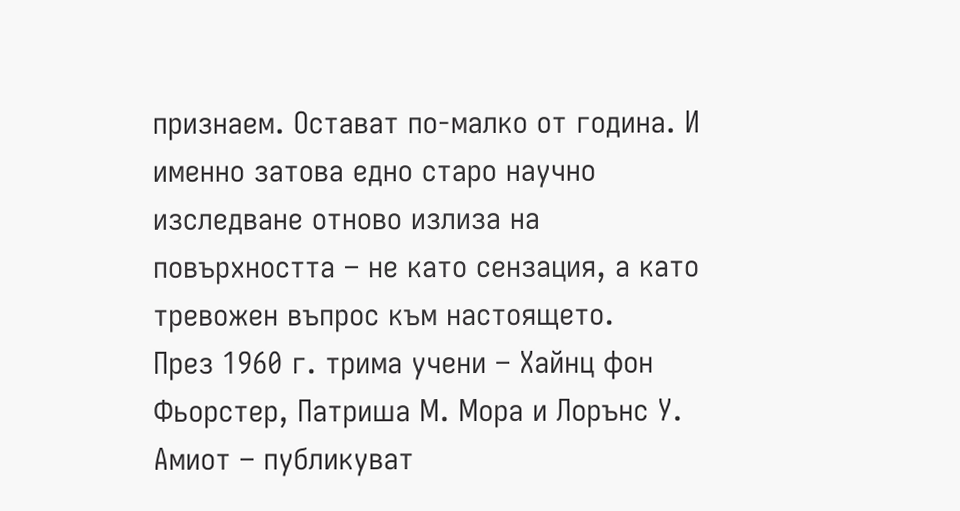признаем. Остават по-малко от година. И именно затова едно старо научно изследване отново излиза на повърхността – не като сензация, а като тревожен въпрос към настоящето.
През 1960 г. трима учени – Хайнц фон Фьорстер, Патриша М. Мора и Лорънс У. Амиот – публикуват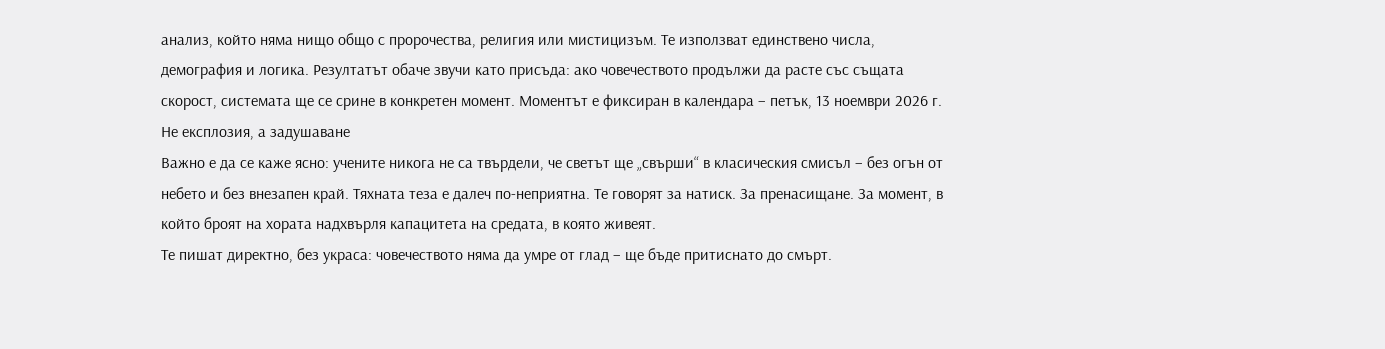анализ, който няма нищо общо с пророчества, религия или мистицизъм. Те използват единствено числа, демография и логика. Резултатът обаче звучи като присъда: ако човечеството продължи да расте със същата скорост, системата ще се срине в конкретен момент. Моментът е фиксиран в календара – петък, 13 ноември 2026 г.
Не експлозия, а задушаване
Важно е да се каже ясно: учените никога не са твърдели, че светът ще „свърши“ в класическия смисъл – без огън от небето и без внезапен край. Тяхната теза е далеч по-неприятна. Те говорят за натиск. За пренасищане. За момент, в който броят на хората надхвърля капацитета на средата, в която живеят.
Те пишат директно, без украса: човечеството няма да умре от глад – ще бъде притиснато до смърт.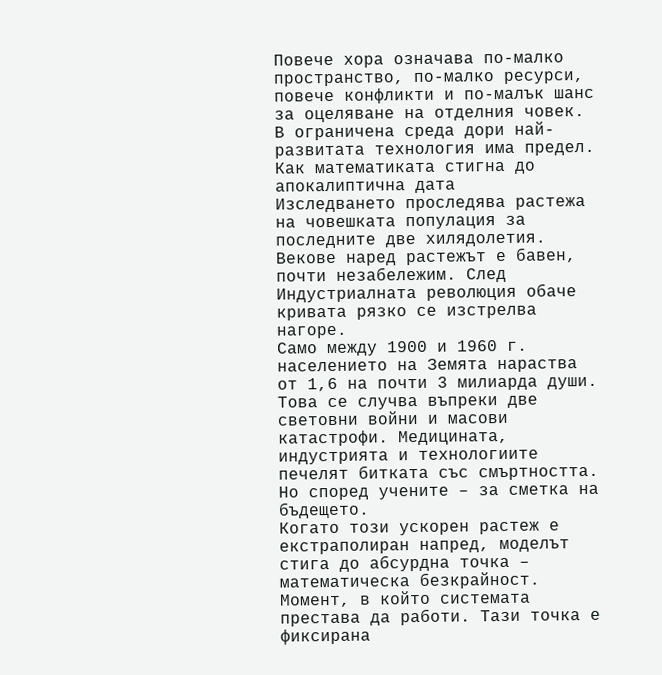Повече хора означава по-малко пространство, по-малко ресурси, повече конфликти и по-малък шанс за оцеляване на отделния човек. В ограничена среда дори най-развитата технология има предел.
Как математиката стигна до апокалиптична дата
Изследването проследява растежа на човешката популация за последните две хилядолетия. Векове наред растежът е бавен, почти незабележим. След Индустриалната революция обаче кривата рязко се изстрелва нагоре.
Само между 1900 и 1960 г. населението на Земята нараства от 1,6 на почти 3 милиарда души. Това се случва въпреки две световни войни и масови катастрофи. Медицината, индустрията и технологиите печелят битката със смъртността. Но според учените – за сметка на бъдещето.
Когато този ускорен растеж е екстраполиран напред, моделът стига до абсурдна точка – математическа безкрайност. Момент, в който системата престава да работи. Тази точка е фиксирана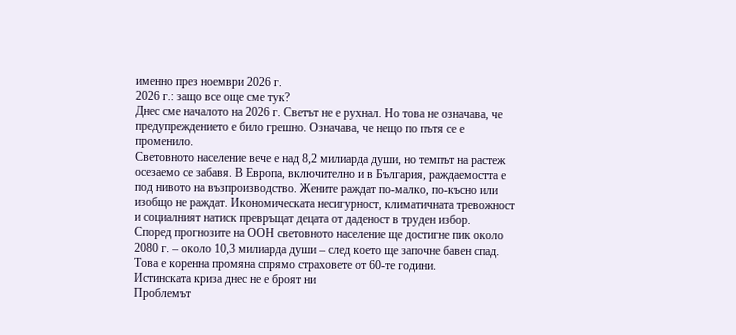именно през ноември 2026 г.
2026 г.: защо все още сме тук?
Днес сме началото на 2026 г. Светът не е рухнал. Но това не означава, че предупреждението е било грешно. Означава, че нещо по пътя се е променило.
Световното население вече е над 8,2 милиарда души, но темпът на растеж осезаемо се забавя. В Европа, включително и в България, раждаемостта е под нивото на възпроизводство. Жените раждат по-малко, по-късно или изобщо не раждат. Икономическата несигурност, климатичната тревожност и социалният натиск превръщат децата от даденост в труден избор.
Според прогнозите на ООН световното население ще достигне пик около 2080 г. – около 10,3 милиарда души – след което ще започне бавен спад. Това е коренна промяна спрямо страховете от 60-те години.
Истинската криза днес не е броят ни
Проблемът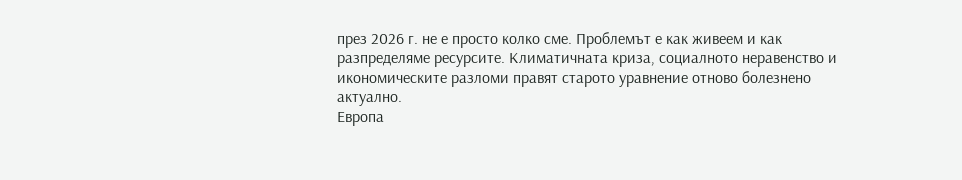през 2026 г. не е просто колко сме. Проблемът е как живеем и как разпределяме ресурсите. Климатичната криза, социалното неравенство и икономическите разломи правят старото уравнение отново болезнено актуално.
Европа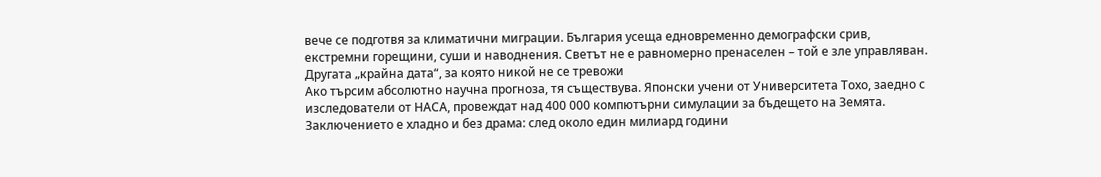вече се подготвя за климатични миграции. България усеща едновременно демографски срив, екстремни горещини, суши и наводнения. Светът не е равномерно пренаселен – той е зле управляван.
Другата „крайна дата“, за която никой не се тревожи
Ако търсим абсолютно научна прогноза, тя съществува. Японски учени от Университета Тохо, заедно с изследователи от НАСА, провеждат над 400 000 компютърни симулации за бъдещето на Земята.
Заключението е хладно и без драма: след около един милиард години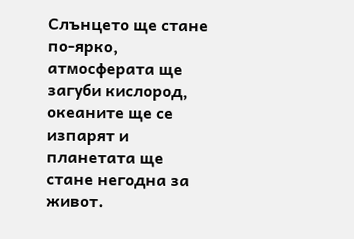Слънцето ще стане по-ярко, атмосферата ще загуби кислород, океаните ще се изпарят и планетата ще стане негодна за живот.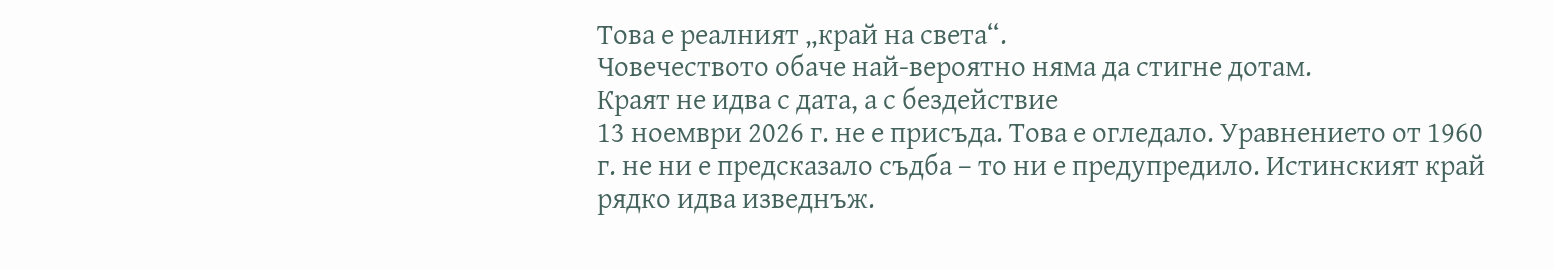Това е реалният „край на света“.
Човечеството обаче най-вероятно няма да стигне дотам.
Краят не идва с дата, а с бездействие
13 ноември 2026 г. не е присъда. Това е огледало. Уравнението от 1960 г. не ни е предсказало съдба – то ни е предупредило. Истинският край рядко идва изведнъж.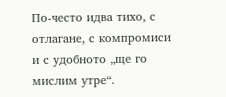По-често идва тихо, с отлагане, с компромиси и с удобното „ще го мислим утре“.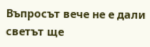Въпросът вече не е дали светът ще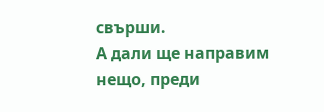свърши.
А дали ще направим нещо, преди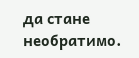да стане необратимо.